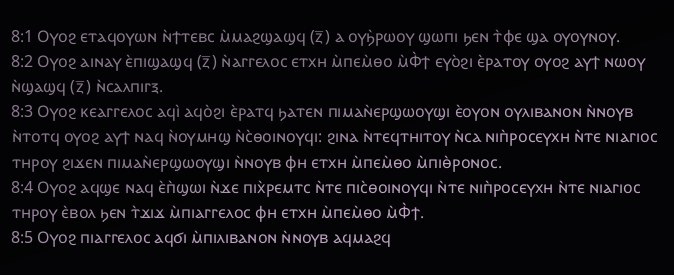8:1 Ⲟⲩⲟϩ ⲉⲧⲁϥⲟⲩⲱⲛ ⲛ̀ϯⲧⲉⲃⲥ ⲙ̀ⲙⲁϩϣⲁϣϥ (ⲍ̅) ⲁ ⲟⲩϧ̀ⲣⲱⲟⲩ ϣⲱⲡⲓ ϧⲉⲛ ⲧ̀ⲫⲉ ϣⲁ ⲟⲩⲟⲩⲛⲟⲩ.
8:2 Ⲟⲩⲟϩ ⲁⲓⲛⲁⲩ ⲉ̀ⲡⲓϣⲁϣϥ (ⲍ̅) ⲛ̀ⲁⲅⲅⲉⲗⲟⲥ ⲉⲧⲭⲏ ⲙ̀ⲡⲉⲙ̀ⲑⲟ ⲙ̀Ⲫ̀ϯ ⲉⲩⲟ̀ϩⲓ ⲉ̀ⲣⲁⲧⲟⲩ ⲟⲩⲟϩ ⲁⲩϯ ⲛⲱⲟⲩ ⲛ̀ϣⲁϣϥ (ⲍ̅) ⲛ̀ⲥⲁⲗⲡⲓⲅⲝ.
8:3 Ⲟⲩⲟϩ ⲕⲉⲁⲅⲅⲉⲗⲟⲥ ⲁϥⲓ̀ ⲁϥⲟ̀ϩⲓ ⲉ̀ⲣⲁⲧϥ ϧⲁⲧⲉⲛ ⲡⲓⲙⲁⲛ̀ⲉⲣϣⲱⲟⲩϣⲓ ⲉ̀ⲟⲩⲟⲛ ⲟⲩⲗⲓⲃⲁⲛⲟⲛ ⲛ̀ⲛⲟⲩⲃ ⲛ̀ⲧⲟⲧϥ ⲟⲩⲟϩ ⲁⲩϯ ⲛⲁϥ ⲛ̀ⲟⲩⲙⲏϣ ⲛ̀ⲥ̀ⲑⲟⲓⲛⲟⲩϥⲓ: ϩⲓⲛⲁ ⲛ̀ⲧⲉϥⲧⲏⲓⲧⲟⲩ ⲛ̀ⲥⲁ ⲛⲓⲡ̀ⲣⲟⲥⲉⲩⲭⲏ ⲛ̀ⲧⲉ ⲛⲓⲁⲅⲓⲟⲥ ⲧⲏⲣⲟⲩ ϩⲓϫⲉⲛ ⲡⲓⲙⲁⲛ̀ⲉⲣϣⲱⲟⲩϣⲓ ⲛ̀ⲛⲟⲩⲃ ⲫⲏ ⲉⲧⲭⲏ ⲙ̀ⲡⲉⲙ̀ⲑⲟ ⲙ̀ⲡⲓⲑ̀ⲣⲟⲛⲟⲥ.
8:4 Ⲟⲩⲟϩ ⲁϥϣⲉ ⲛⲁϥ ⲉ̀ⲡ̀ϣⲱⲓ ⲛ̀ϫⲉ ⲡⲓⲭ̀ⲣⲉⲙⲧⲥ ⲛ̀ⲧⲉ ⲡⲓⲥ̀ⲑⲟⲓⲛⲟⲩϥⲓ ⲛ̀ⲧⲉ ⲛⲓⲡ̀ⲣⲟⲥⲉⲩⲭⲏ ⲛ̀ⲧⲉ ⲛⲓⲁⲅⲓⲟⲥ ⲧⲏⲣⲟⲩ ⲉ̀ⲃⲟⲗ ϧⲉⲛ ⲧ̀ϫⲓϫ ⲙ̀ⲡⲓⲁⲅⲅⲉⲗⲟⲥ ⲫⲏ ⲉⲧⲭⲏ ⲙ̀ⲡⲉⲙ̀ⲑⲟ ⲙ̀Ⲫ̀ϯ.
8:5 Ⲟⲩⲟϩ ⲡⲓⲁⲅⲅⲉⲗⲟⲥ ⲁϥϭⲓ ⲙ̀ⲡⲓⲗⲓⲃⲁⲛⲟⲛ ⲛ̀ⲛⲟⲩⲃ ⲁϥⲙⲁϩϥ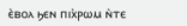ⲉ̀ⲃⲟⲗ ϧⲉⲛ ⲡⲓⲭ̀ⲣⲱⲙ ⲛ̀ⲧⲉ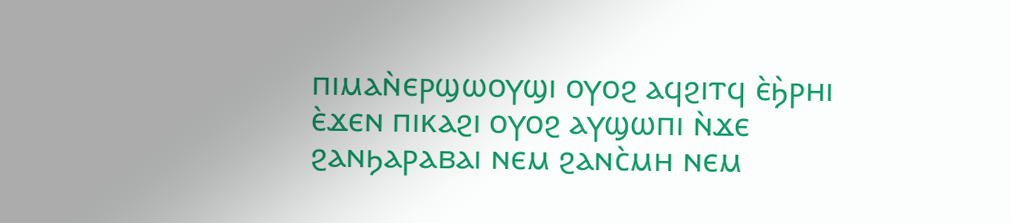ⲡⲓⲙⲁⲛ̀ⲉⲣϣⲱⲟⲩϣⲓ ⲟⲩⲟϩ ⲁϥϩⲓⲧϥ ⲉ̀ϧ̀ⲣⲏⲓ ⲉ̀ϫⲉⲛ ⲡⲓⲕⲁϩⲓ ⲟⲩⲟϩ ⲁⲩϣⲱⲡⲓ ⲛ̀ϫⲉ ϩⲁⲛϧⲁⲣⲁⲃⲁⲓ ⲛⲉⲙ ϩⲁⲛⲥ̀ⲙⲏ ⲛⲉⲙ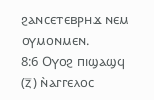ϩⲁⲛⲥⲉⲧⲉⲃⲣⲏϫ ⲛⲉⲙ ⲟⲩⲙⲟⲛⲙⲉⲛ.
8:6 Ⲟⲩⲟϩ ⲡⲓϣⲁϣϥ (ⲍ̅) ⲛ̀ⲁⲅⲅⲉⲗⲟⲥ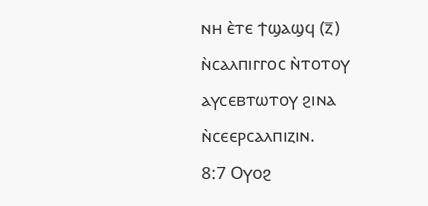ⲛⲏ ⲉ̀ⲧⲉ ϯϣⲁϣϥ (ⲍ̅) ⲛ̀ⲥⲁⲗⲡⲓⲅⲅⲟⲥ ⲛ̀ⲧⲟⲧⲟⲩ ⲁⲩⲥⲉⲃⲧⲱⲧⲟⲩ ϩⲓⲛⲁ ⲛ̀ⲥⲉⲉⲣⲥⲁⲗⲡⲓⲍⲓⲛ.
8:7 Ⲟⲩⲟϩ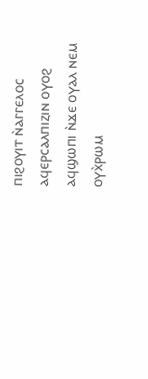ⲡⲓϩⲟⲩⲓⲧ ⲛ̀ⲁⲅⲅⲉⲗⲟⲥ ⲁϥⲉⲣⲥⲁⲗⲡⲓⲍⲓⲛ ⲟⲩⲟϩ ⲁϥϣⲱⲡⲓ ⲛ̀ϫⲉ ⲟⲩⲁⲗ ⲛⲉⲙ ⲟⲩⲭ̀ⲣⲱⲙ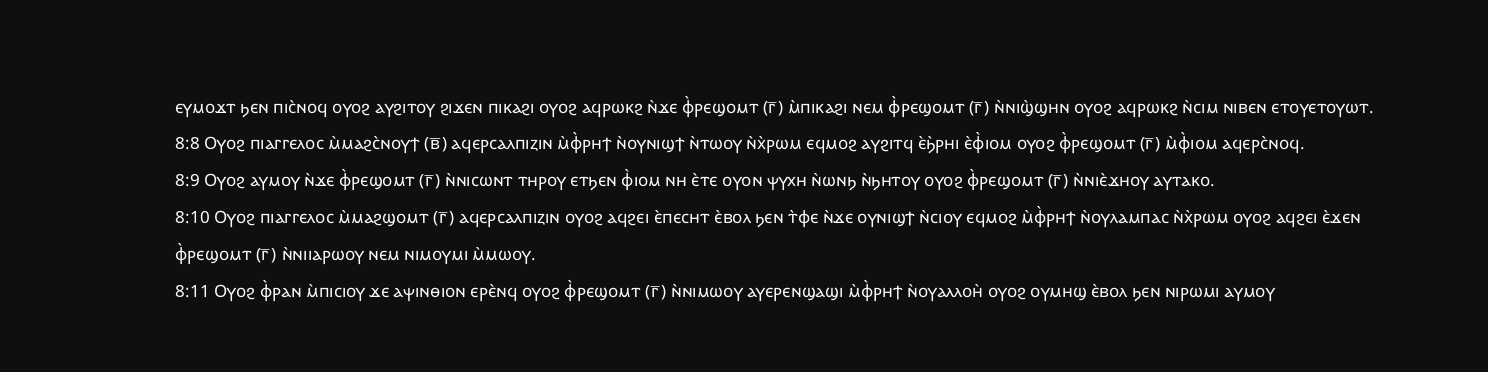ⲉⲩⲙⲟϫⲧ ϧⲉⲛ ⲡⲓⲥ̀ⲛⲟϥ ⲟⲩⲟϩ ⲁⲩϩⲓⲧⲟⲩ ϩⲓϫⲉⲛ ⲡⲓⲕⲁϩⲓ ⲟⲩⲟϩ ⲁϥⲣⲱⲕϩ ⲛ̀ϫⲉ ⲫ̀ⲣⲉϣⲟⲙⲧ (ⲅ̅) ⲙ̀ⲡⲓⲕⲁϩⲓ ⲛⲉⲙ ⲫ̀ⲣⲉϣⲟⲙⲧ (ⲅ̅) ⲛ̀ⲛⲓϣ̀ϣⲏⲛ ⲟⲩⲟϩ ⲁϥⲣⲱⲕϩ ⲛ̀ⲥⲓⲙ ⲛⲓⲃⲉⲛ ⲉⲧⲟⲩⲉⲧⲟⲩⲱⲧ.
8:8 Ⲟⲩⲟϩ ⲡⲓⲁⲅⲅⲉⲗⲟⲥ ⲙ̀ⲙⲁϩⲥ̀ⲛⲟⲩϯ (ⲃ̅) ⲁϥⲉⲣⲥⲁⲗⲡⲓⲍⲓⲛ ⲙ̀ⲫ̀ⲣⲏϯ ⲛ̀ⲟⲩⲛⲓϣϯ ⲛ̀ⲧⲱⲟⲩ ⲛ̀ⲭ̀ⲣⲱⲙ ⲉϥⲙⲟϩ ⲁⲩϩⲓⲧϥ ⲉ̀ϧ̀ⲣⲏⲓ ⲉ̀ⲫ̀ⲓⲟⲙ ⲟⲩⲟϩ ⲫ̀ⲣⲉϣⲟⲙⲧ (ⲅ̅) ⲙ̀ⲫ̀ⲓⲟⲙ ⲁϥⲉⲣⲥ̀ⲛⲟϥ.
8:9 Ⲟⲩⲟϩ ⲁⲩⲙⲟⲩ ⲛ̀ϫⲉ ⲫ̀ⲣⲉϣⲟⲙⲧ (ⲅ̅) ⲛ̀ⲛⲓⲥⲱⲛⲧ ⲧⲏⲣⲟⲩ ⲉⲧϧⲉⲛ ⲫ̀ⲓⲟⲙ ⲛⲏ ⲉ̀ⲧⲉ ⲟⲩⲟⲛ ⲯⲩⲭⲏ ⲛ̀ⲱⲛϧ ⲛ̀ϧⲏⲧⲟⲩ ⲟⲩⲟϩ ⲫ̀ⲣⲉϣⲟⲙⲧ (ⲅ̅) ⲛ̀ⲛⲓⲉ̀ϫⲏⲟⲩ ⲁⲩⲧⲁⲕⲟ.
8:10 Ⲟⲩⲟϩ ⲡⲓⲁⲅⲅⲉⲗⲟⲥ ⲙ̀ⲙⲁϩϣⲟⲙⲧ (ⲅ̅) ⲁϥⲉⲣⲥⲁⲗⲡⲓⲍⲓⲛ ⲟⲩⲟϩ ⲁϥϩⲉⲓ ⲉ̀ⲡⲉⲥⲏⲧ ⲉ̀ⲃⲟⲗ ϧⲉⲛ ⲧ̀ⲫⲉ ⲛ̀ϫⲉ ⲟⲩⲛⲓϣϯ ⲛ̀ⲥⲓⲟⲩ ⲉϥⲙⲟϩ ⲙ̀ⲫ̀ⲣⲏϯ ⲛ̀ⲟⲩⲗⲁⲙⲡⲁⲥ ⲛ̀ⲭ̀ⲣⲱⲙ ⲟⲩⲟϩ ⲁϥϩⲉⲓ ⲉ̀ϫⲉⲛ ⲫ̀ⲣⲉϣⲟⲙⲧ (ⲅ̅) ⲛ̀ⲛⲓⲓⲁⲣⲱⲟⲩ ⲛⲉⲙ ⲛⲓⲙⲟⲩⲙⲓ ⲙ̀ⲙⲱⲟⲩ.
8:11 Ⲟⲩⲟϩ ⲫ̀ⲣⲁⲛ ⲙ̀ⲡⲓⲥⲓⲟⲩ ϫⲉ ⲁⲯⲓⲛⲑⲓⲟⲛ ⲉⲣⲉ̀ⲛϥ ⲟⲩⲟϩ ⲫ̀ⲣⲉϣⲟⲙⲧ (ⲅ̅) ⲛ̀ⲛⲓⲙⲱⲟⲩ ⲁⲩⲉⲣⲉⲛϣⲁϣⲓ ⲙ̀ⲫ̀ⲣⲏϯ ⲛ̀ⲟⲩⲁⲗⲗⲟⲏ̀ ⲟⲩⲟϩ ⲟⲩⲙⲏϣ ⲉ̀ⲃⲟⲗ ϧⲉⲛ ⲛⲓⲣⲱⲙⲓ ⲁⲩⲙⲟⲩ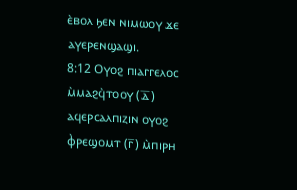ⲉ̀ⲃⲟⲗ ϧⲉⲛ ⲛⲓⲙⲱⲟⲩ ϫⲉ ⲁⲩⲉⲣⲉⲛϣⲁϣⲓ.
8:12 Ⲟⲩⲟϩ ⲡⲓⲁⲅⲅⲉⲗⲟⲥ ⲙ̀ⲙⲁϩϥ̀ⲧⲟⲟⲩ (ⲇ̅) ⲁϥⲉⲣⲥⲁⲗⲡⲓⲍⲓⲛ ⲟⲩⲟϩ ⲫ̀ⲣⲉϣⲟⲙⲧ (ⲅ̅) ⲙ̀ⲡⲓⲣⲏ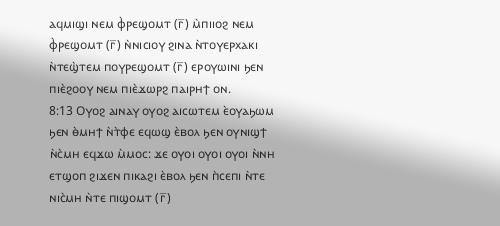ⲁϥⲙⲓϣⲓ ⲛⲉⲙ ⲫ̀ⲣⲉϣⲟⲙⲧ (ⲅ̅) ⲙ̀ⲡⲓⲓⲟϩ ⲛⲉⲙ ⲫ̀ⲣⲉϣⲟⲙⲧ (ⲅ̅) ⲛ̀ⲛⲓⲥⲓⲟⲩ ϩⲓⲛⲁ ⲛ̀ⲧⲟⲩⲉⲣⲭⲁⲕⲓ ⲛ̀ⲧⲉϣ̀ⲧⲉⲙ ⲡⲟⲩⲣⲉϣⲟⲙⲧ (ⲅ̅) ⲉⲣⲟⲩⲱⲓⲛⲓ ϧⲉⲛ ⲡⲓⲉ̀ϩⲟⲟⲩ ⲛⲉⲙ ⲡⲓⲉ̀ϫⲱⲣϩ ⲡⲁⲓⲣⲏϯ ⲟⲛ.
8:13 Ⲟⲩⲟϩ ⲁⲓⲛⲁⲩ ⲟⲩⲟϩ ⲁⲓⲥⲱⲧⲉⲙ ⲉ̀ⲟⲩⲁϧⲱⲙ ϧⲉⲛ ⲑ̀ⲙⲏϯ ⲛ̀ⲧ̀ⲫⲉ ⲉϥⲱϣ ⲉ̀ⲃⲟⲗ ϧⲉⲛ ⲟⲩⲛⲓϣϯ ⲛ̀ⲥ̀ⲙⲏ ⲉϥϫⲱ ⲙ̀ⲙⲟⲥ: ϫⲉ ⲟⲩⲟⲓ ⲟⲩⲟⲓ ⲟⲩⲟⲓ ⲛ̀ⲛⲏ ⲉⲧϣⲟⲡ ϩⲓϫⲉⲛ ⲡⲓⲕⲁϩⲓ ⲉ̀ⲃⲟⲗ ϧⲉⲛ ⲡ̀ⲥⲉⲡⲓ ⲛ̀ⲧⲉ ⲛⲓⲥ̀ⲙⲏ ⲛ̀ⲧⲉ ⲡⲓϣⲟⲙⲧ (ⲅ̅)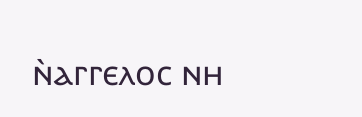ⲛ̀ⲁⲅⲅⲉⲗⲟⲥ ⲛⲏ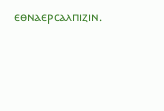ⲉⲑⲛⲁⲉⲣⲥⲁⲗⲡⲓⲍⲓⲛ.